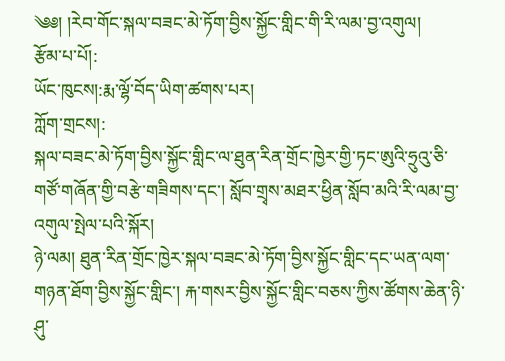༄༅། །རེབ་གོང་སྐལ་བཟང་མེ་ཏོག་བྱིས་སྐྱོང་གླིང་གི་རི་ལམ་བྱ་འགུལ།
རྩོམ་པ་པོ།:
ཡོང་ཁུངས།:རྨ་ལྷོ་བོད་ཡིག་ཚགས་པར།
ཀློག་གྲངས།:
སྐལ་བཟང་མེ་ཏོག་བྱིས་སྐྱོང་གླིང་ལ་ཐུན་རིན་གྲོང་ཁྱེར་གྱི་ཏང་ཨུའི་ཧྲུའུ་ཅི་གཙོ་གཞོན་གྱི་བརྩེ་གཟིགས་དང་། སློབ་གྲྭས་མཐར་ཕྱིན་སློབ་མའི་རི་ལམ་བྱ་འགུལ་སྤེལ་པའི་སྐོར།
ཉེ་ལམ། ཐུན་རིན་གྲོང་ཁྱེར་སྐལ་བཟང་མེ་ཏོག་བྱིས་སྐྱོང་གླིང་དང་ཡན་ལག་གཉན་ཐོག་བྱིས་སྐྱོང་གླིང་། རྐ་གསར་བྱིས་སྐྱོང་གླིང་བཅས་ཀྱིས་ཚོགས་ཆེན་ཉི་ཤུ་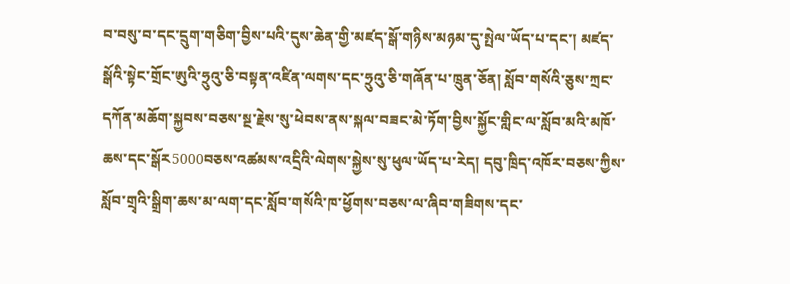བ་བསུ་བ་དང་དྲུག་གཅིག་བྱིས་པའི་དུས་ཆེན་གྱི་མཛད་སྒོ་གཉིས་མཉམ་དུ་སྤེལ་ཡོད་པ་དང་། མཛད་སྒོའི་སྟེང་གྲོང་ཨུའི་ཧྲུའུ་ཅི་བསྟན་འཛིན་ལགས་དང་ཧྲུའུ་ཅི་གཞོན་པ་ཁྲུན་ཅོན། སློབ་གསོའི་ཅུས་ཀྲང་དཀོན་མཆོག་སྐྱབས་བཅས་སྔ་རྗེས་སུ་ཕེབས་ནས་སྐལ་བཟང་མེ་ཏོག་བྱིས་སྐྱོང་གླིང་ལ་སློབ་མའི་མཁོ་ཆས་དང་སྒོར5000བཅས་འཚམས་འདྲིའི་ལེགས་སྐྱེས་སུ་ཕུལ་ཡོད་པ་རེད། དབུ་ཁྲིད་འཁོར་བཅས་ཀྱིས་སློབ་གྲྭའི་སྒྲིག་ཆས་མ་ལག་དང་སློབ་གསོའི་ཁ་ཕྱོགས་བཅས་ལ་ཞིབ་གཟིགས་དང་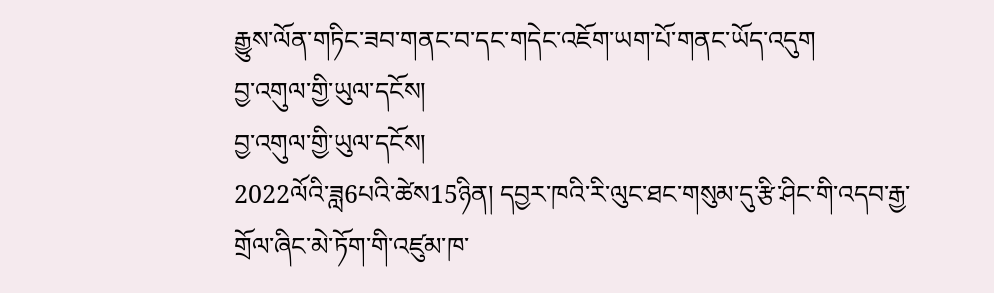རྒྱུས་ལོན་གཏིང་ཟབ་གནང་བ་དང་གདེང་འཇོག་ཡག་པོ་གནང་ཡོད་འདུག
བྱ་འགུལ་གྱི་ཡུལ་དངོས།
བྱ་འགུལ་གྱི་ཡུལ་དངོས།
2022ལོའི་ཟླ6པའི་ཚེས15ཉིན། དབྱར་ཁའི་རི་ལུང་ཐང་གསུམ་དུ་རྩི་ཤིང་གི་འདབ་རྒྱ་གྲོལ་ཞིང་མེ་ཏོག་གི་འཛུམ་ཁ་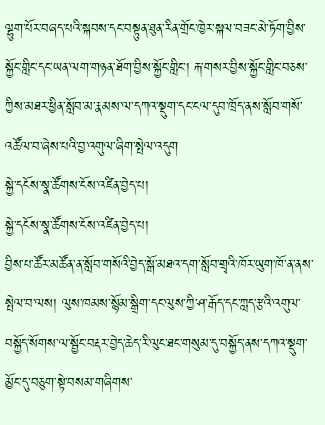ལྷུག་པོར་བཞད་པའི་སྐབས་དང་བསྟུན་ཐུན་རིན་གྲོང་ཁྱེར་སྐལ་བཟང་མེ་ཏོག་བྱིས་སྐྱོང་གླིང་དང་ཡན་ལག་གཉན་ཐོག་བྱིས་སྐྱོང་གླིང་། རྐ་གསར་བྱིས་སྐྱོང་གླིང་བཅས་ཀྱིས་མཐར་ཕྱིན་སློབ་མ་རྣམས་ལ་དཀའ་སྡུག་དང་ངལ་དུབ་ཁྲོད་ནས་སློབ་གསོ་འཚོལ་བ་ཞེས་པའི་བྱ་འགུལ་ཞིག་སྤེལ་འདུག
སྐྱེ་དངོས་སྣ་ཚོགས་ངོས་འཛིན་བྱེད་པ།
སྐྱེ་དངོས་སྣ་ཚོགས་ངོས་འཛིན་བྱེད་པ།
བྱིས་པ་ཚོར་མཚོན་ན་སློབ་གསོའི་བྱེད་སྒོ་མཐའ་དག་སློབ་གྲྭའི་ཁོར་ཡུག་ཁོ་ན་ནས་སྤེལ་བ་ལས། ལུས་ཁམས་སྙོམ་སྒྲིག་དང་ལུས་ཀྱི་ཤ་རྒོད་དང་ཀླད་རྩའི་འགུལ་བསྐྱོད་སོགས་ལ་སྦྱོང་བརྡར་བྱེད་ཆེད་རི་ལུང་ཐང་གསུམ་དུ་བསྐྱོད་ནས་དཀའ་སྡུག་མྱོང་དུ་བཅུག་སྟེ་བསམ་གཞིགས་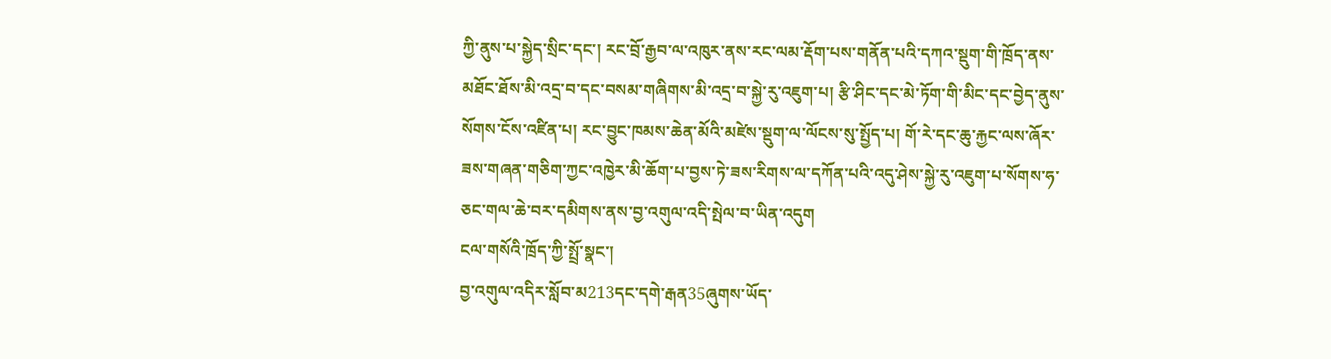ཀྱི་ནུས་པ་སྐྱེད་སྲིང་དང་། རང་བྲོ་རྒྱབ་ལ་འཁུར་ནས་རང་ལམ་རྡོག་པས་གནོན་པའི་དཀའ་སྡུག་གི་ཁྲོད་ནས་མཐོང་ཐོས་མི་འདྲ་བ་དང་བསམ་གཞིགས་མི་འདྲ་བ་སྐྱེ་རུ་འཇུག་པ། རྩི་ཤིང་དང་མེ་ཏོག་གི་མིང་དང་བྱེད་ནུས་སོགས་ངོས་འཛིན་པ། རང་བྱུང་ཁམས་ཆེན་མོའི་མཛེས་སྡུག་ལ་ལོངས་སུ་སྤྱོད་པ། གོ་རེ་དང་ཆུ་རྐྱང་ལས་ཞོར་ཟས་གཞན་གཅིག་ཀྱང་འཁྱེར་མི་ཆོག་པ་བྱས་ཏེ་ཟས་རིགས་ལ་དཀོན་པའི་འདུ་ཤེས་སྐྱེ་རུ་འཇུག་པ་སོགས་ཧ་ཅང་གལ་ཆེ་བར་དམིགས་ནས་བྱ་འགུལ་འདི་སྤེལ་བ་ཡིན་འདུག
ངལ་གསོའི་ཁྲོད་ཀྱི་སྤྲོ་སྣང་།
བྱ་འགུལ་འདིར་སློབ་མ213དང་དགེ་རྒན35ཞུགས་ཡོད་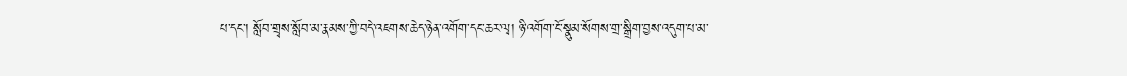པ་དང་། སློབ་གྲྭས་སློབ་མ་རྣམས་ཀྱི་བདེ་འཇགས་ཆེད་ཉེན་འགོག་དང་ཆར་ལྭ། ཉི་འགོག་ངོ་སྣུམ་སོགས་གྲ་སྒྲིག་བྱས་འདུག་པ་མ་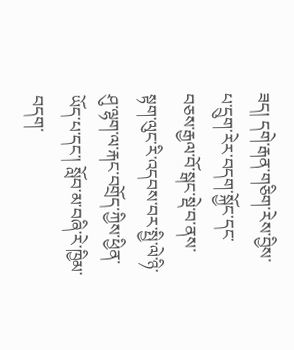ཟད། དགེ་རྒན་གཅིག་རེས་བྱིས་པ་དྲུག་རེར་བདག་སྐྱོང་དང་བཅས་རྒྱལ་བོ་སྒང་སྡེ་བ་ནས་སྟག་ལུང་རི་འདབས་བར་སྤྱི་ལེ་ཉི་ཤུ་ལྷག་ལ་རྐང་བགྲོད་ཀྱིས་ཕྱིན་ཡོད་པ་དང་། སློབ་མ་བཞི་རེ་ཁྱིམ་བདག་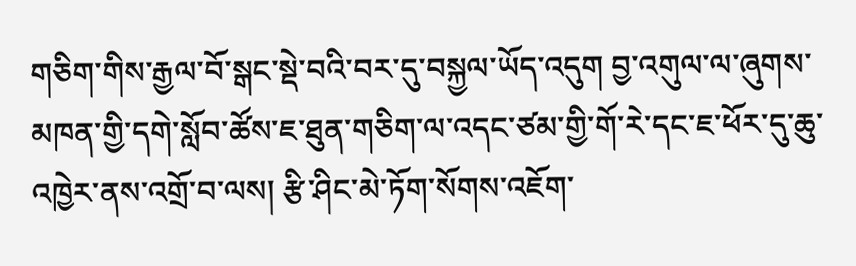གཅིག་གིས་རྒྱལ་བོ་སྒང་སྡེ་བའི་བར་དུ་བསྐྱལ་ཡོད་འདུག བྱ་འགུལ་ལ་ཞུགས་མཁན་གྱི་དགེ་སློབ་ཚོས་ཇ་ཐུན་གཅིག་ལ་འདང་ཙམ་གྱི་གོ་རེ་དང་ཇ་ཕོར་དུ་ཆུ་འཁྱེར་ནས་འགྲོ་བ་ལས། རྩི་ཤིང་མེ་ཏོག་སོགས་འཇོག་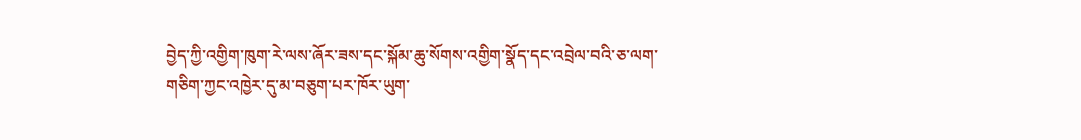བྱེད་ཀྱི་འགྱིག་ཁུག་རེ་ལས་ཞོར་ཟས་དང་སྐོམ་ཆུ་སོགས་འགྱིག་སྣོད་དང་འབྲེལ་བའི་ཅ་ལག་གཅིག་ཀྱང་འཁྱེར་དུ་མ་བཅུག་པར་ཁོར་ཡུག་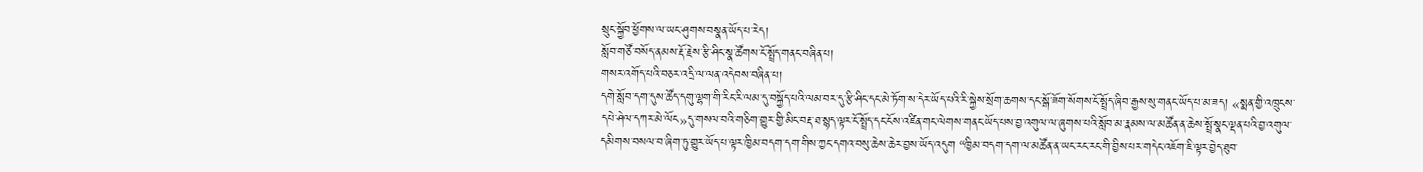སྲུང་སྐྱོབ་ཕྱོགས་ལ་ཡང་ཤུགས་བསྣན་ཡོད་པ་རེད།
སློབ་གཙོ་བསོད་ནམས་རྡོ་རྗེས་རྩི་ཤིང་སྣ་ཚོགས་ངོ་སྤྲོད་གནང་བཞིན་པ།
གསར་འགོད་པའི་བཅར་འདྲི་ལ་ལན་འདེབས་བཞིན་པ།
དགེ་སློབ་དག་དུས་ཚོད་དགུ་ལྷག་གི་རིང་རི་ལམ་དུ་བསྐྱོད་པའི་ལམ་བར་དུ་རྩི་ཤིང་དང་མེ་ཏོག་ས་དེར་ཡོད་པའི་རི་སྐྱེས་སྲོག་ཆགས་དང་སྒོ་ཟོག་སོགས་ངོ་སྤྲོད་ཞིབ་རྒྱས་སུ་གནང་ཡོད་པ་མ་ཟད། «སྨན་གྱི་འཁྲུངས་དཔེ་ཤེལ་དཀར་མེ་ལོང»དུ་གསལ་བའི་གཅིག་གྱུར་གྱི་མིང་བརྡ་ཐ་སྙད་ལྟར་ངོ་སྤྲོད་དང་ངོས་འཛིན་གང་ལེགས་གནང་ཡོད་པས་བྱ་འགུལ་ལ་ཞུགས་པའི་སློབ་མ་རྣམས་ལ་མཚོན་ན་ཆེས་སྤྲོ་སྣང་ལྡན་པའི་བྱ་འགུལ་དམིགས་བསལ་བ་ཞིག་ཏུ་གྱུར་ཡོད་པ་ལྟར་ཁྱིམ་བདག་དག་གིས་ཀྱང་དགའ་བསུ་ཆེས་ཆེར་བྱས་ཡོད་འདུག “ཁྱིམ་བདག་དག་ལ་མཚོན་ན་ཡང་རང་རང་གི་བྱིས་པར་གདེང་འཇོག་ཇི་ལྟར་བྱེད་ཐུབ་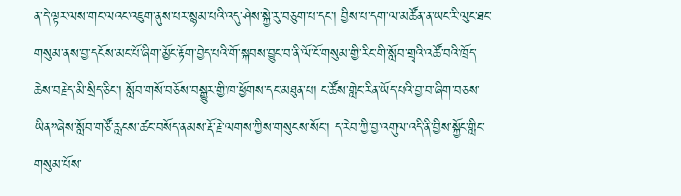ན་དེ་ལྟར་ལས་གང་ལའང་འཇུག་ནུས་པར་སྙམ་པའི་འདུ་ཤེས་སྐྱེ་རུ་བཅུག་པ་དང་། བྱིས་པ་དག་ལ་མཚོན་ན་ཡང་རི་ལུང་ཐང་གསུམ་ནས་བྱ་དངོས་མང་པོ་ཞིག་མྱོང་རྟོག་བྱེད་པའི་གོ་སྐབས་བྱུང་བ་ནི་ལོ་ངོ་གསུམ་གྱི་རིང་གི་སློབ་གྲྭའི་འཚོ་བའི་ཁྲོད་ཆེས་བརྗེད་མི་སྲིད་ཅིང་། སློབ་གསོ་བཅོས་བསྒྱུར་གྱི་ཁ་ཕྱོགས་དང་མཐུན་པ། ང་ཚོས་གླེང་རིན་ཡོད་པའི་བྱ་བ་ཞིག་བཅས་ཡིན”ཞེས་སློབ་གཙོ་རླངས་ཚང་བསོད་ནམས་རྡོ་རྗེ་ལགས་ཀྱིས་གསུངས་སོང་། ད་རེབ་ཀྱི་བྱ་འགུལ་འདི་ནི་བྱིས་སྐྱོང་གླིང་གསུམ་པོས་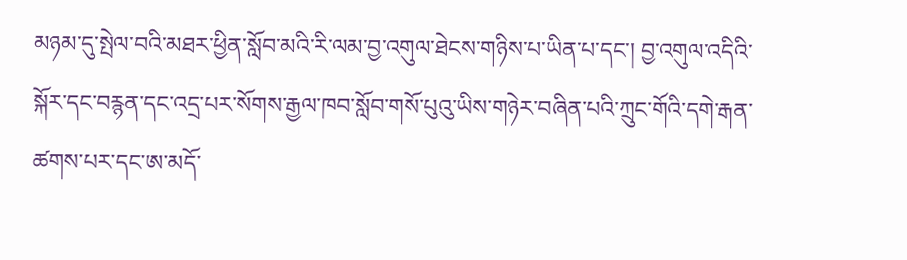མཉམ་དུ་སྤེལ་བའི་མཐར་ཕྱིན་སློབ་མའི་རི་ལམ་བྱ་འགུལ་ཐེངས་གཉིས་པ་ཡིན་པ་དང་། བྱ་འགུལ་འདིའི་སྐོར་དང་བརྙན་དང་འདྲ་པར་སོགས་རྒྱལ་ཁབ་སློབ་གསོ་པུའུ་ཡིས་གཉེར་བཞིན་པའི་ཀྲུང་གོའི་དགེ་རྒན་ཚགས་པར་དང་ཨ་མདོ་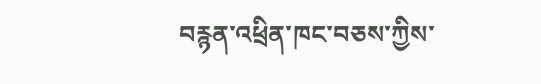བརྙན་འཕྲིན་ཁང་བཅས་ཀྱིས་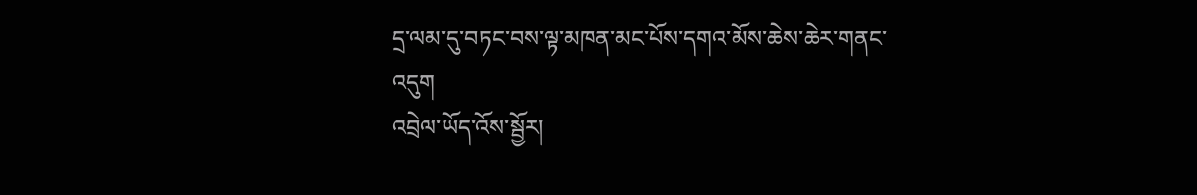དྲ་ལམ་དུ་བཏང་བས་ལྟ་མཁན་མང་པོས་དགའ་མོས་ཆེས་ཆེར་གནང་འདུག
འབྲེལ་ཡོད་འོས་སྦྱོར།